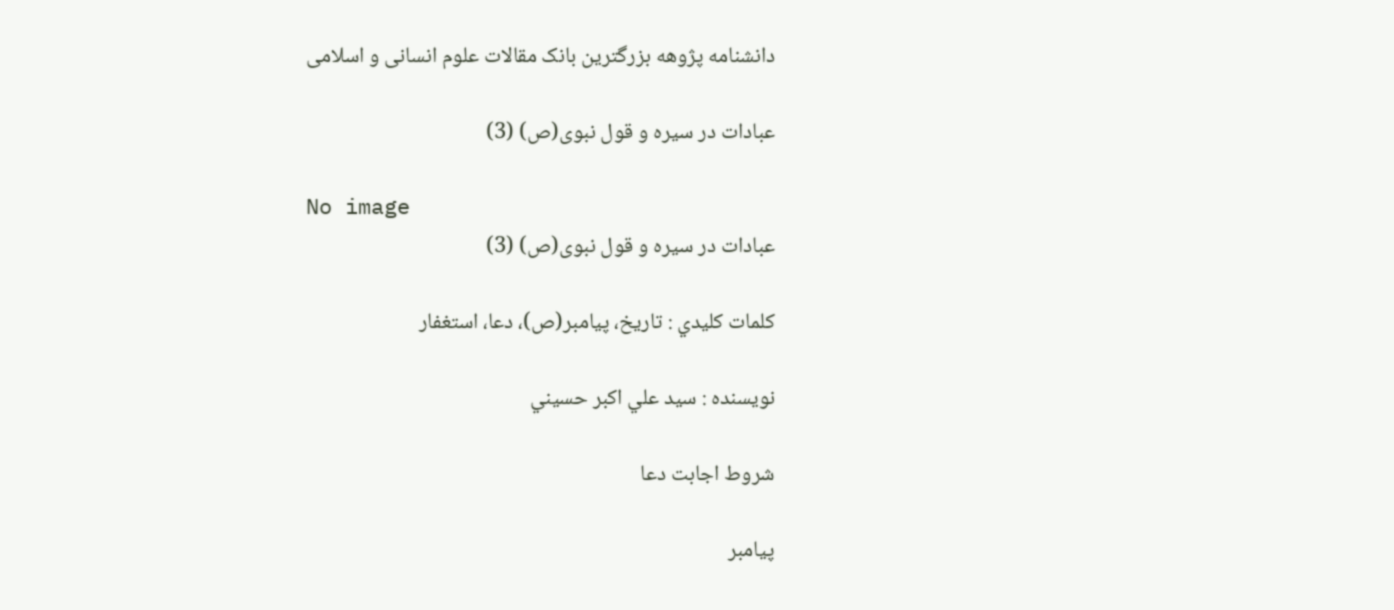دانشنامه پژوهه بزرگترین بانک مقالات علوم انسانی و اسلامی

عبادات در سیره و قول نبوی(ص) (3)

No image
عبادات در سیره و قول نبوی(ص) (3)

كلمات كليدي : تاريخ، پيامبر(ص)، دعا، استغفار

نویسنده : سيد علي اكبر حسيني

شروط اجابت دعا

پیامبر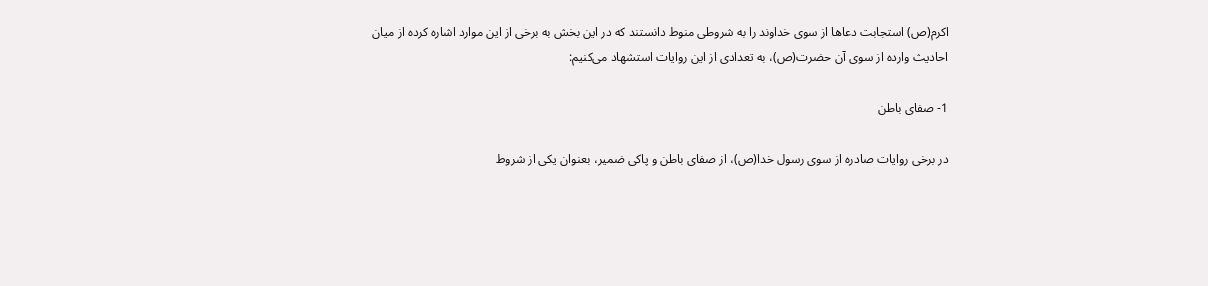اکرم(ص) استجابت دعاها از سوی خداوند را به شروطی منوط دانستند که در این بخش به برخی از این موارد اشاره کرده از میان احادیث وارده از سوی آن حضرت(ص)، به تعدادی از این روایات استشهاد می‌کنیم‌:

1- صفای باطن

در برخی روایات صادره از سوی رسول خدا(ص)، از صفای باطن و پاکی ضمیر، بعنوان یکی از شروط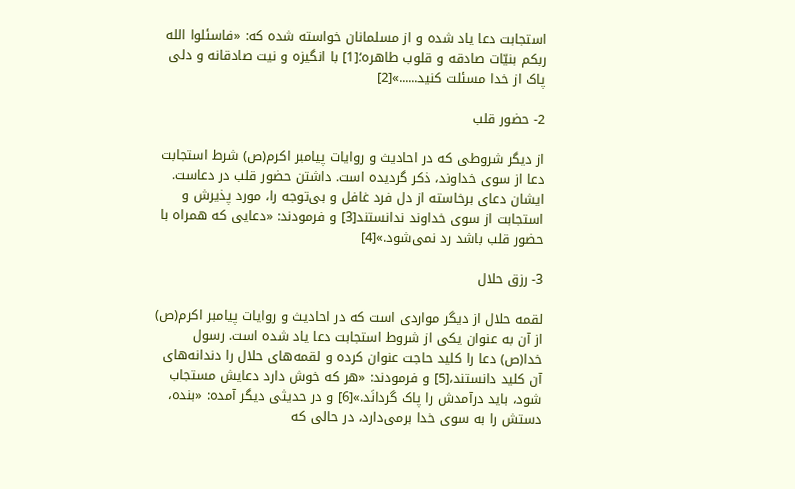استجابت دعا یاد شده و از مسلمانان خواسته شده که: «فاسئلوا الله ربکم بنیّات صادقه و قلوب طاهره؛[1] با انگیزه و نیت صادقانه و دلی پاک از خدا مسئلت کنید......»[2]

2- حضور قلب‌

از دیگر شروطی که در احادیث و روایات پیامبر اکرم(ص) شرط استجابت دعا از سوی خداوند، ذکر گردیده است. داشتن حضور قلب در دعاست. ایشان دعای برخاسته از دل فرد غافل و بی‌توجه را، مورد پذیرش و استجابت از سوی خداوند ندانستند[3] و فرمودند: «دعایی که همراه با حضور قلب باشد رد نمى‌شود.»[4]

3- رزق حلال

لقمه حلال از دیگر مواردی است که در احادیث و روایات پیامبر اکرم(ص) از آن به عنوان یکی از شروط استجابت دعا یاد شده است. رسول خدا(ص) دعا را کلید حاجت عنوان کرده و لقمه‌هاى حلال را دندانه‌هاى آن کلید دانستند،[5] و فرمودند: «هر که خوش دارد دعایش مستجاب شود، باید درآمدش را پاک گردانَد.»[6] و در حدیثی دیگر آمده: «بنده، دستش را به سوى خدا برمى‌دارد، در حالى که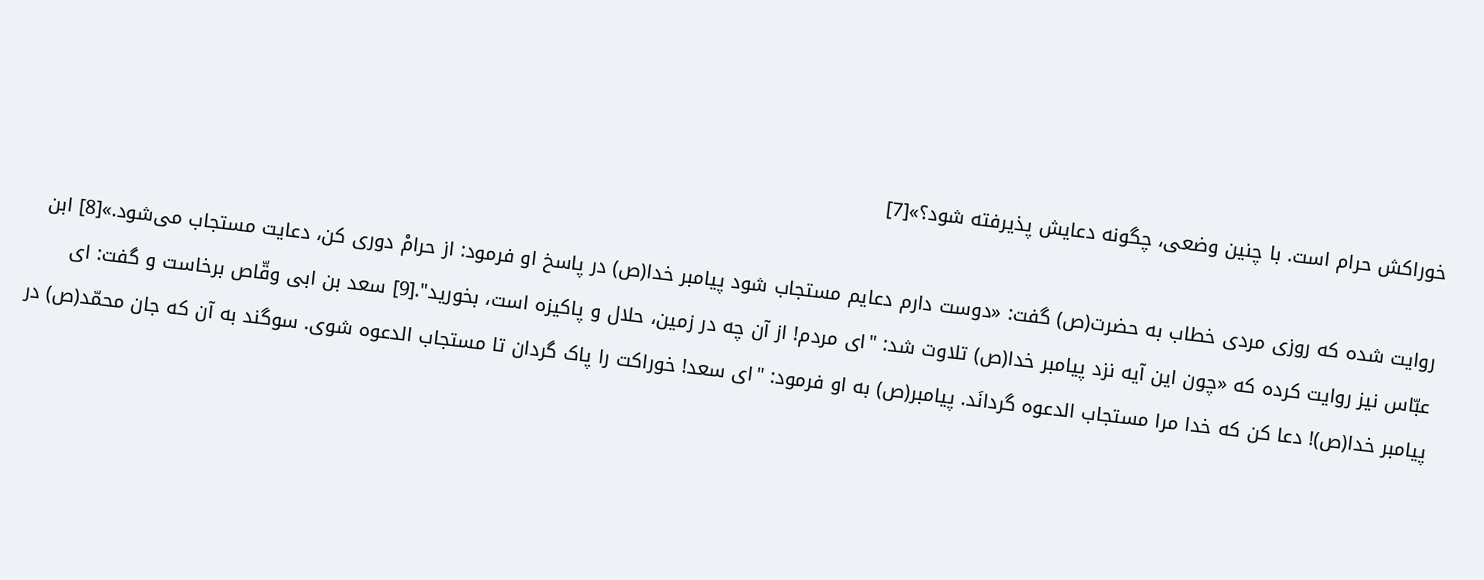خوراکش حرام است. با چنین وضعى، چگونه دعایش پذیرفته شود؟»[7]

روایت شده که روزی مردی خطاب به حضرت(ص) گفت: «دوست دارم دعایم مستجاب شود پیامبر خدا(ص) در پاسخ او فرمود: از حرامْ دورى کن، دعایت مستجاب مى‌شود.»[8] ابن عبّاس نیز روایت کرده که «چون این آیه نزد پیامبر خدا(ص) تلاوت شد: "اى مردم! از آن چه در زمین، حلال و پاکیزه است، بخورید".[9] سعد بن ابى وقّاص برخاست و گفت: اى پیامبر خدا(ص)! دعا کن که خدا مرا مستجاب الدعوه گردانَد. پیامبر(ص) به او فرمود: "اى سعد! خوراکت را پاک گردان تا مستجاب الدعوه شوى. سوگند به آن که جان محمّد(ص) در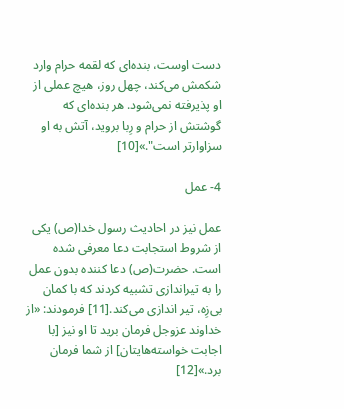دست اوست، بنده‌اى که لقمه حرام وارد شکمش مى‌کند، چهل روز، هیچ عملى از او پذیرفته نمى‌شود. هر بنده‌اى که گوشتش از حرام و رِبا بروید، آتش به او سزاوارتر است".»[10]

4- عمل‌

عمل نیز در احادیث رسول خدا(ص) یکی از شروط استجابت دعا معرفی شده است. حضرت(ص) دعا کننده بدون عمل را به تیراندازى تشبیه کردند که با کمان بى‌زِه، تیر اندازی مى‌کند.[11] فرمودند: «از خداوند عزوجل فرمان برید تا او نیز [با اجابت خواسته‌هایتان‌] از شما فرمان برد.»[12]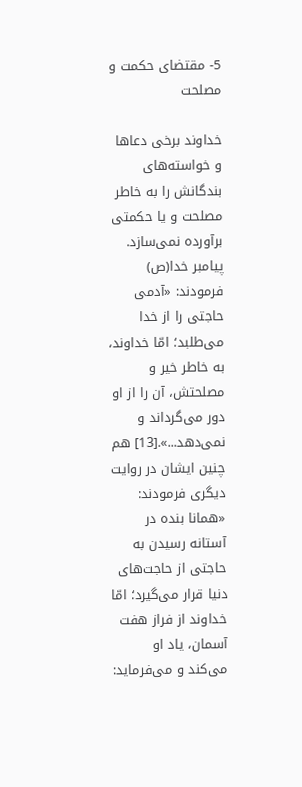5- مقتضای حکمت و مصلحت

خداوند برخی دعاها و خواسته‌های بندگانش را به خاطر مصلحت و یا حکمتی برآورده نمی‌سازد. پیامبر خدا(ص) فرمودند: «آدمى حاجتى را از خدا مى‌طلبد؛ امّا خداوند، به خاطر خیر و مصلحتش، آن را از او دور مى‌گرداند و نمى‌دهد...».[13] هم چنین ایشان در روایت دیگری فرمودند: «همانا بنده در آستانه رسیدن به حاجتى از حاجت‌هاى دنیا قرار مى‌گیرد؛ امّا خداوند از فراز هفت آسمان، یاد او مى‌کند و مى‌فرماید: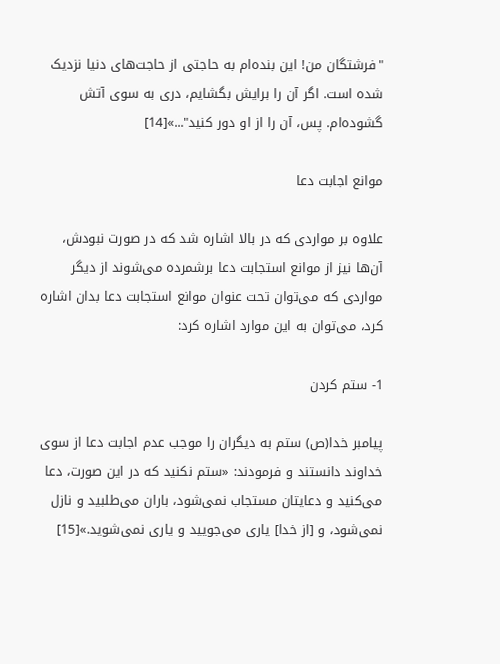"فرشتگان من! این بنده‌ام به حاجتى از حاجت‌هاى دنیا نزدیک شده است. اگر آن را برایش بگشایم، درى به سوى آتش گشوده‌ام. پس، آن را از او دور کنید"...»[14]

موانع اجابت دعا

علاوه بر مواردی که در بالا اشاره شد که در صورت نبودش، آن‌ها نیز از موانع استجابت دعا برشمرده می‌شوند از دیگر مواردی که می‌توان تحت عنوان موانع استجابت دعا بدان اشاره کرد، می‌توان به این موارد اشاره کرد:

1- ستم کردن‌

پیامبر خدا(ص) ستم به دیگران را موجب عدم اجابت دعا از سوی خداوند دانستند و فرمودند: «ستم نکنید که در این صورت، دعا مى‌کنید و دعایتان مستجاب نمى‌شود، باران مى‌طلبید و نازل نمی‌شود، و [از خدا] یارى مى‌جویید و یارى نمى‌شوید.»[15]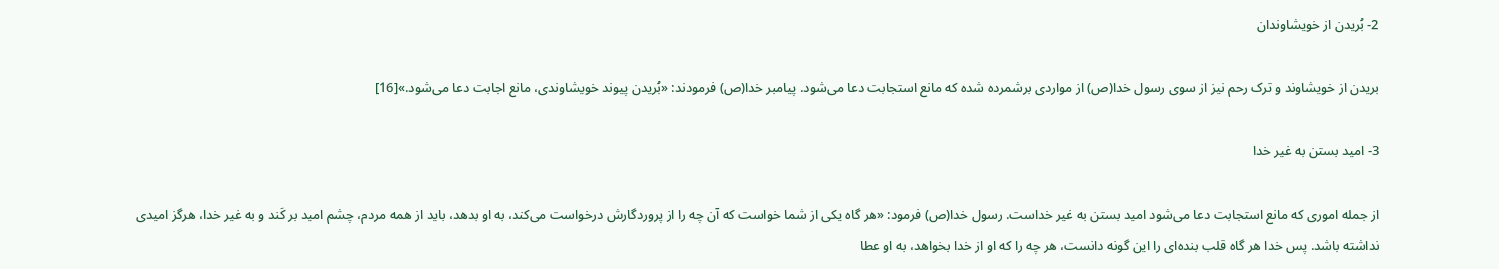2- بُریدن از خویشاوندان‌

بریدن از خویشاوند و ترک رحم نیز از سوی رسول خدا(ص) از مواردی برشمرده شده که مانع استجابت دعا می‌شود. پیامبر خدا(ص) فرمودند: «بُریدن پیوند خویشاوندى، مانع اجابت دعا مى‌شود.»[16]

3- امید بستن به غیر خدا

از جمله اموری که مانع استجابت دعا می‌شود امید بستن به غیر خداست. رسول خدا(ص) فرمود: «هر گاه یکى از شما خواست که آن چه را از پروردگارش درخواست مى‌کند، به او بدهد، باید از همه مردم، چشم امید بر کَند و به غیر خدا، هرگز امیدى نداشته باشد. پس خدا هر گاه قلب بنده‌ای را این گونه دانست، هر چه را که او از خدا بخواهد، به او عطا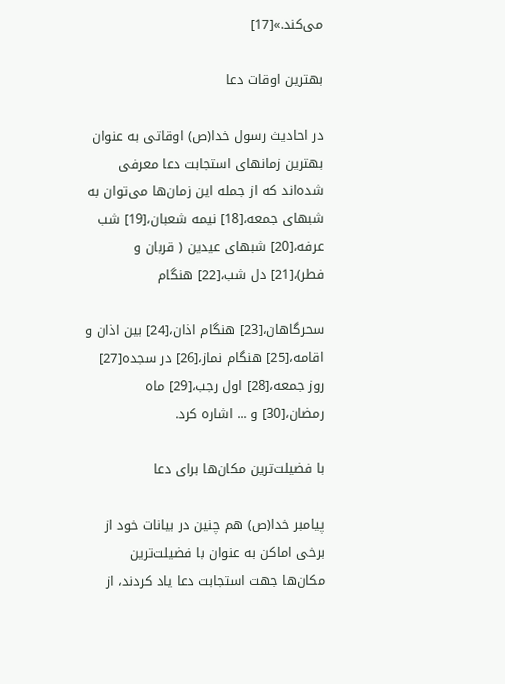می‌کند.»[17]

بهترین اوقات دعا

در احادیث رسول خدا(ص) اوقاتی به عنوان بهترین زمانهای استجابت دعا معرفی شده‌اند که از جمله این زمان‌ها می‌توان به شبهای جمعه،[18] نیمه شعبان،[19] شب عرفه،[20] شبهای عیدین ( قربان و فطر)،[21] دل شب،[22] هنگام

سحرگاهان،[23] هنگام اذان،[24] بین اذان و اقامه،[25] هنگام نماز،[26] در سجده[27] روز جمعه،[28] اول رجب،[29] ماه رمضان،[30] و ... اشاره کرد.

با فضیلت‌ترین مکان‌ها براى دعا

پیامبر خدا(ص) هم چنین در بیانات خود از برخی اماکن به عنوان با فضیلت‌ترین مکان‌ها جهت استجابت دعا یاد کردند، از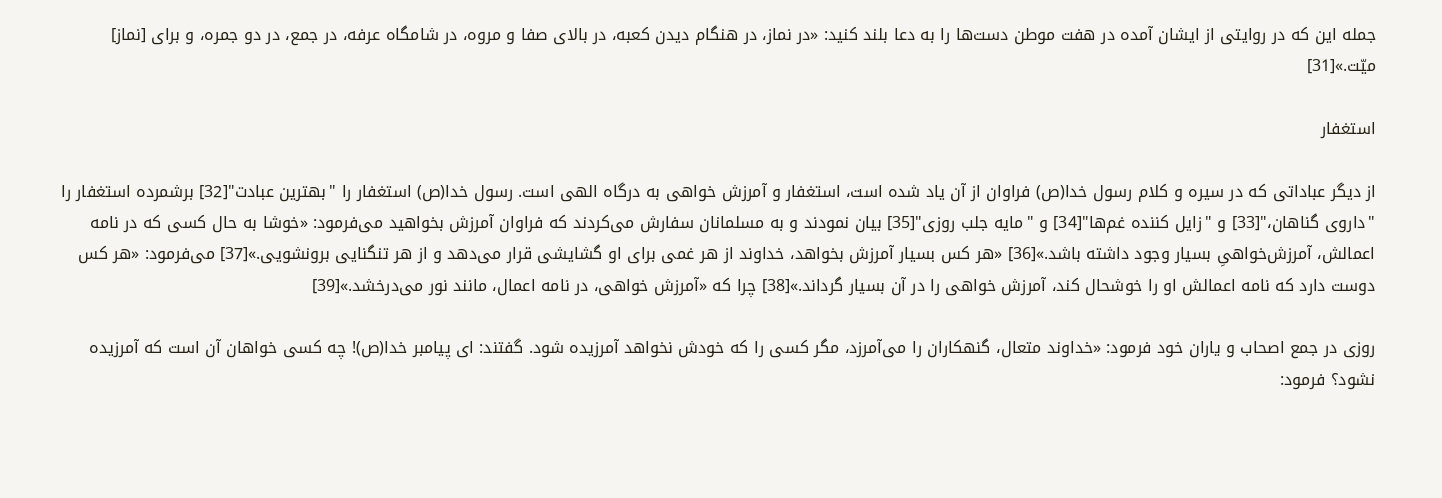جمله این که در روایتی از ایشان آمده در هفت موطن دست‌ها را به دعا بلند کنید: «در نماز، در هنگام دیدن کعبه، در بالاى صفا و مروه، در شامگاه عرفه، در جمع، در دو جمره، و براى [نماز] میّت.»[31]

استغفار

از دیگر عباداتی که در سیره و کلام رسول خدا(ص) فراوان از آن یاد شده است، استغفار و آمرزش خواهی به درگاه الهی است. رسول خدا(ص) استغفار را "بهترین عبادت"[32] برشمرده استغفار را "داروى گناهان،"[33] و "زایل کننده غم‌ها"[34] و "مایه جلب روزی"[35] بیان نمودند و به مسلمانان سفارش می‌کردند که فراوان آمرزش بخواهید می‌فرمود: «خوشا به حال کسى‌ که در نامه اعمالش، آمرزش‌خواهىِ بسیار وجود داشته باشد.»[36] «هر کس بسیار آمرزش بخواهد، خداوند از هر غمى براى او گشایشى قرار مى‌دهد و از هر تنگنایى برونشویى.»[37] می‌فرمود: «هر کس دوست دارد که نامه اعمالش او را خوشحال کند، آمرزش ‌خواهى را در آن بسیار گرداند.»[38] چرا که «آمرزش ‌خواهى، در نامه اعمال، مانند نور مى‌درخشد.»[39]

روزی در جمع اصحاب و یاران خود ‌فرمود: «خداوند متعال، گنهکاران را مى‌آمرزد، مگر کسى را که خودش نخواهد آمرزیده شود. گفتند: اى پیامبر خدا(ص)! چه کسى خواهان آن است که آمرزیده نشود؟ فرمود: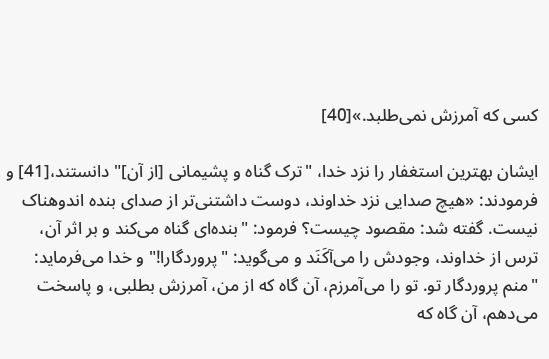کسى که آمرزش نمى‌طلبد.»[40]

ایشان بهترین استغفار را نزد خدا، "ترک گناه و پشیمانى [از آن‌]" دانستند،[41] و فرمودند: «هیچ صدایى نزد خداوند، دوست داشتنى‌تر از صداى بنده اندوهناک نیست. گفته شد: مقصود چیست؟ فرمود: "بنده‌اى گناه مى‌کند و بر اثر آن، ترس از خداوند، وجودش را مى‌آکَنَد و مى‌گوید: "پروردگارا!" و خدا مى‌فرماید: "منم پروردگار تو. تو را مى‌آمرزم، آن گاه که از من، آمرزش بطلبى، و پاسخت مى‌دهم، آن گاه که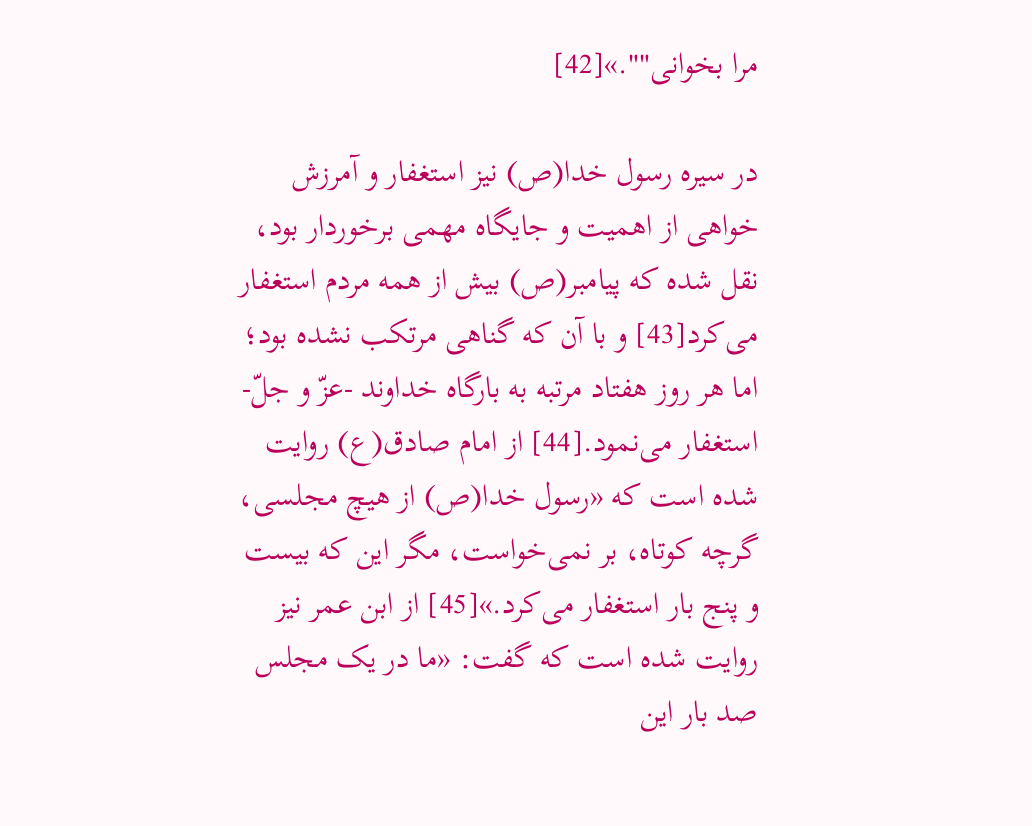مرا بخوانى"".»[42]

در سیره رسول خدا(ص) نیز استغفار و آمرزش خواهی از اهمیت و جایگاه مهمی برخوردار بود، نقل شده که پیامبر(ص) بیش از همه مردم استغفار می‌کرد[43] و با آن که گناهى مرتکب نشده بود؛ اما هر روز هفتاد مرتبه به بارگاه خداوند -عزّ و جلّ- استغفار مى‌نمود.[44] از امام صادق(ع) روایت شده است که «رسول خدا(ص) از هیچ مجلسی، گرچه کوتاه، بر نمی‌خواست، مگر این که بیست و پنج بار استغفار می‌کرد.»[45] از ابن عمر نیز روایت شده است که گفت: «ما در یک مجلس صد بار این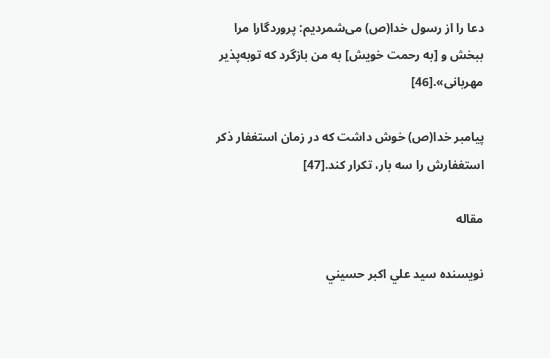دعا را از رسول خدا(ص) مى‌شمردیم: پروردگارا مرا ببخش و [به رحمت خویش‌] به من بازگرد که توبه‌پذیر مهربانى».[46]

پیامبر خدا(ص) خوش داشت که در زمان استغفار ذکر استغفارش را سه بار، تکرار کند.[47]

مقاله

نویسنده سيد علي اكبر حسيني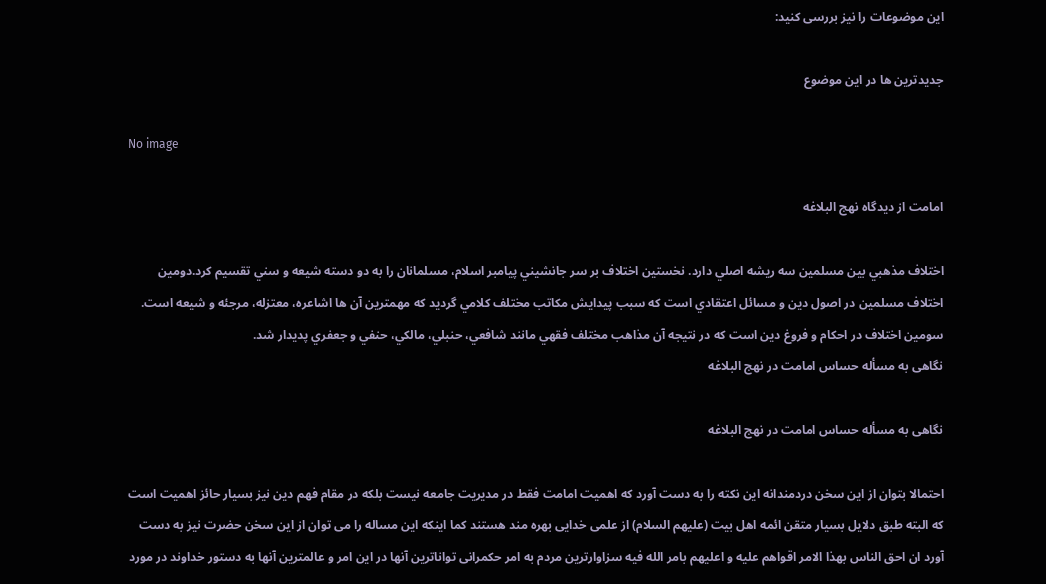این موضوعات را نیز بررسی کنید:

جدیدترین ها در این موضوع

No image

امامت از ديدگاه نهج البلاغه

اختلاف مذهبي بين مسلمين سه ريشه اصلي دارد. نخستين اختلاف بر سر جانشيني پيامبر اسلام، مسلمانان را به دو دسته شيعه و سني تقسيم کرد.دومين اختلاف مسلمين در اصول دين و مسائل اعتقادي است که سبب پيدايش مکاتب مختلف کلامي گرديد که مهمترين آن ها اشاعره، معتزله، مرجئه و شيعه است. سومين اختلاف در احکام و فروغ دين است که در نتيجه آن مذاهب مختلف فقهي مانند شافعي، حنبلي، مالکي، حنفي و جعفري پديدار شد.
نگاهی به مسأله حساس امامت در نهج البلاغه

نگاهی به مسأله حساس امامت در نهج البلاغه

احتمالا بتوان از این سخن دردمندانه این نکته را به دست آورد که اهمیت امامت فقط در مدیریت جامعه نیست بلکه در مقام فهم دین نیز بسیار حائز اهمیت است که البته طبق دلایل بسیار متقن ائمه اهل بیت (علیهم السلام) از علمی خدایی بهره مند هستند کما اینکه این مساله را می توان از این سخن حضرت نیز به دست آورد ان احق الناس بهذا الامر اقواهم علیه و اعلیهم بامر الله فیه سزاوارترین مردم به امر حکمرانی تواناترین آنها در این امر و عالمترین آنها به دستور خداوند در مورد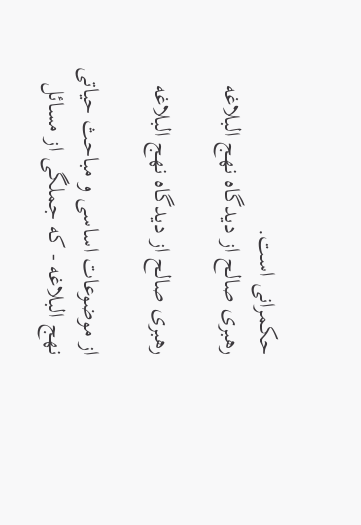حکمرانی است.
رهبرى صالح از ديدگاه نهج البلاغه

رهبرى صالح از ديدگاه نهج البلاغه

از موضوعات اساسى و مباحث حياتى نهج البلاغه - كه جملگى از مسائل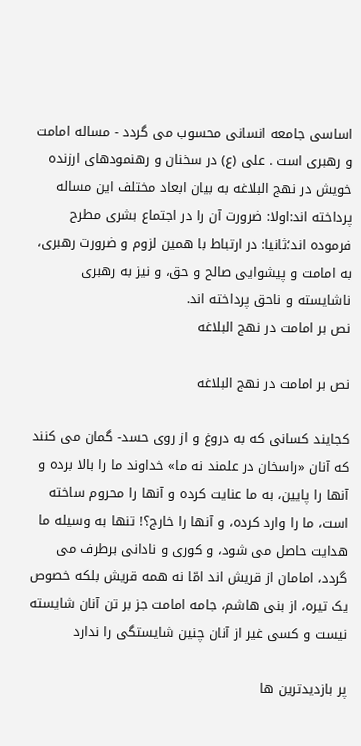اساسى جامعه انسانى محسوب مى گردد - مساله امامت و رهبرى است . على (ع) در سخنان و رهنمودهاى ارزنده خويش در نهج البلاغه به بيان ابعاد مختلف اين مساله پرداخته اند:اولا: ضرورت آن را در اجتماع بشرى مطرح فرموده اند؛ثانيا: در ارتباط با همين لزوم و ضرورت رهبرى، به امامت و پيشوايى صالح و حق، و نيز به رهبرى ناشايسته و ناحق پرداخته اند.
نص بر امامت در نهج البلاغه

نص بر امامت در نهج البلاغه

کجایند کسانى که به دروغ و از روى حسد- گمان مى کنند که آنان «راسخان در علمند نه ما» خداوند ما را بالا برده و آنها را پایین، به ما عنایت کرده و آنها را محروم ساخته است، ما را وارد کرده، و آنها را خارج؟! تنها به وسیله ما هدایت حاصل مى شود، و کورى و نادانى برطرف مى گردد، امامان از قریش اند امّا نه همه قریش بلکه خصوص یک تیره، از بنى هاشم، جامه امامت جز بر تن آنان شایسته نیست و کسى غیر از آنان چنین شایستگى را ندارد

پر بازدیدترین ها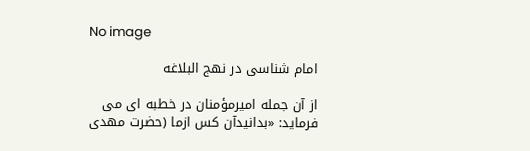No image

امام شناسی در نهج البلاغه

از آن جمله امیرمؤمنان در خطبه ای می فرماید: «بدانیدآن کس ازما (حضرت مهدی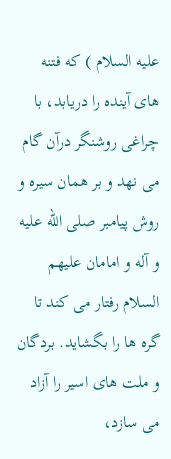علیه السلام ) که فتنه های آینده را دریابد، با چراغی روشنگر درآن گام می نهد و بر همان سیره و روش پیامبر صلی الله علیه و آله و امامان علیهم السلام رفتار می کند تا گره ها را بگشاید. بردگان و ملت های اسیر را آزاد می سازد،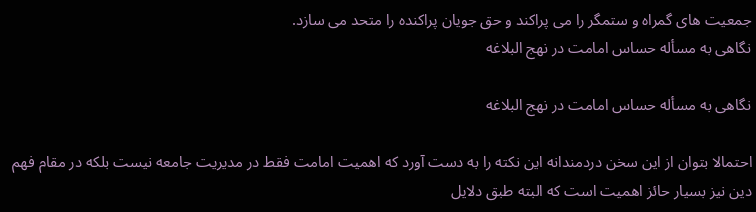جمعیت های گمراه و ستمگر را می پراکند و حق جویان پراکنده را متحد می سازد.
نگاهی به مسأله حساس امامت در نهج البلاغه

نگاهی به مسأله حساس امامت در نهج البلاغه

احتمالا بتوان از این سخن دردمندانه این نکته را به دست آورد که اهمیت امامت فقط در مدیریت جامعه نیست بلکه در مقام فهم دین نیز بسیار حائز اهمیت است که البته طبق دلایل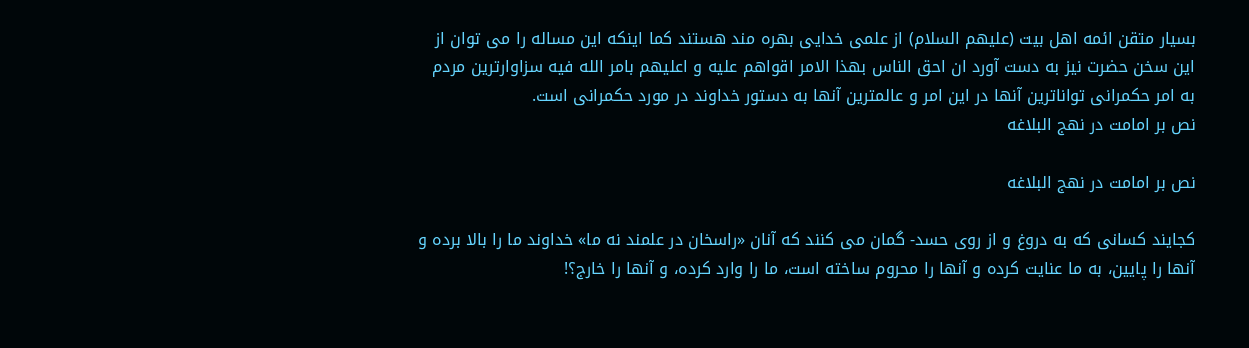بسیار متقن ائمه اهل بیت (علیهم السلام) از علمی خدایی بهره مند هستند کما اینکه این مساله را می توان از این سخن حضرت نیز به دست آورد ان احق الناس بهذا الامر اقواهم علیه و اعلیهم بامر الله فیه سزاوارترین مردم به امر حکمرانی تواناترین آنها در این امر و عالمترین آنها به دستور خداوند در مورد حکمرانی است.
نص بر امامت در نهج البلاغه

نص بر امامت در نهج البلاغه

کجایند کسانى که به دروغ و از روى حسد- گمان مى کنند که آنان «راسخان در علمند نه ما» خداوند ما را بالا برده و آنها را پایین، به ما عنایت کرده و آنها را محروم ساخته است، ما را وارد کرده، و آنها را خارج؟!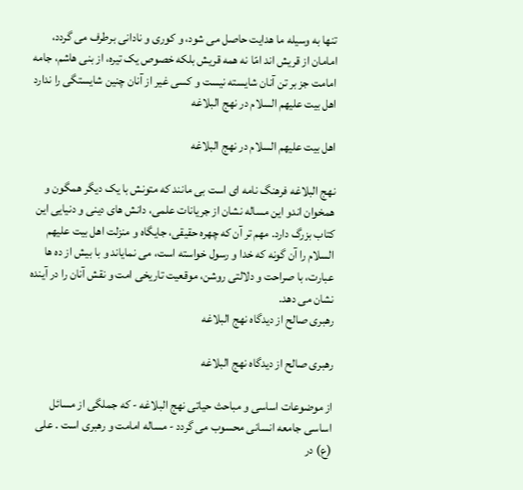تنها به وسیله ما هدایت حاصل مى شود، و کورى و نادانى برطرف مى گردد، امامان از قریش اند امّا نه همه قریش بلکه خصوص یک تیره، از بنى هاشم، جامه امامت جز بر تن آنان شایسته نیست و کسى غیر از آنان چنین شایستگى را ندارد
اهل بیت علیهم السلام در نهج البلاغه

اهل بیت علیهم السلام در نهج البلاغه

نهج البلاغه فرهنگ نامه ای است بی مانند که متونش با یک دیگر همگون و همخوان اندو این مساله نشان از جریانات علمی، دانش های دینی و دنیایی این کتاب بزرگ دارد. مهم تر آن که چهره حقیقی، جایگاه و منزلت اهل بیت علیهم السلام را آن گونه که خدا و رسول خواسته است، می نمایاند و با بیش از ده ها عبارت، با صراحت و دلالتی روشن، موقعیت تاریخی امت و نقش آنان را در آینده نشان می دهد.
رهبرى صالح از ديدگاه نهج البلاغه

رهبرى صالح از ديدگاه نهج البلاغه

از موضوعات اساسى و مباحث حياتى نهج البلاغه - كه جملگى از مسائل اساسى جامعه انسانى محسوب مى گردد - مساله امامت و رهبرى است . على (ع) در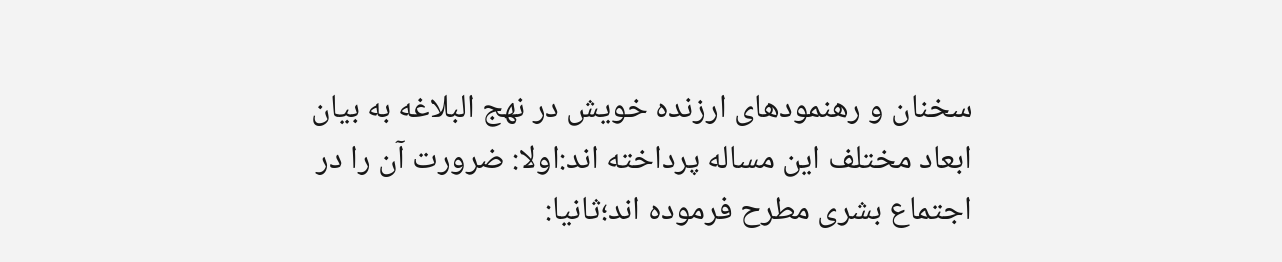سخنان و رهنمودهاى ارزنده خويش در نهج البلاغه به بيان ابعاد مختلف اين مساله پرداخته اند:اولا: ضرورت آن را در اجتماع بشرى مطرح فرموده اند؛ثانيا: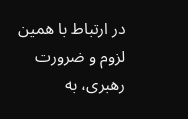در ارتباط با همين لزوم و ضرورت رهبرى، به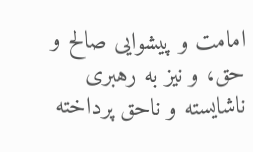امامت و پيشوايى صالح و حق، و نيز به رهبرى ناشايسته و ناحق پرداخته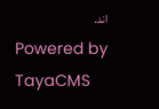اند.
Powered by TayaCMS